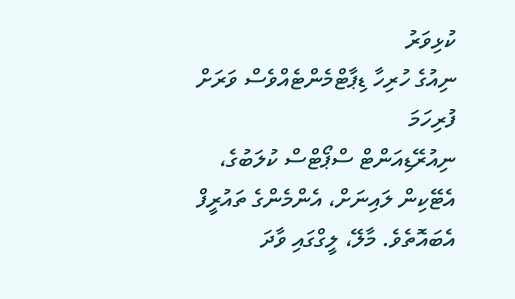ކުޅިވަރު
ނިއުގެ ހުރިހާ ޑިޕާޓްމެންޓެއްވެސް ވަރަށް ފުރިހަމަ
ނިއުރޭޑިއަންޓް ސްޕޯޓްސް ކުލަބުގެ، އެޓޭކިން ލައިނަށް، އެންމެންގެ ތައުރީފް އެބައޮތެވެ. މާލޭ، ލީގްގައި ވާދަ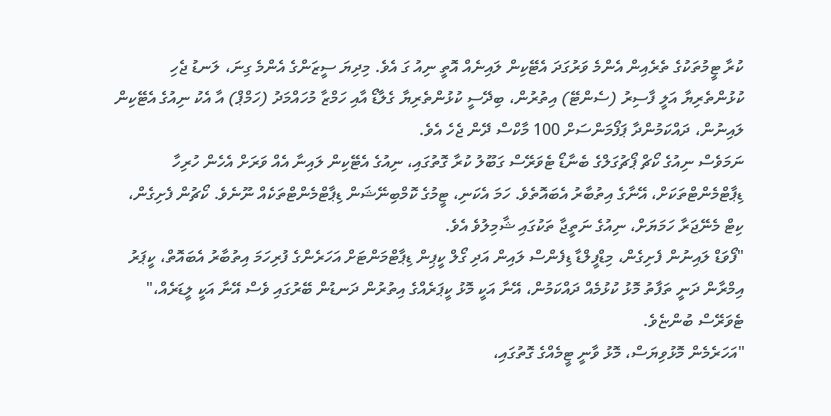ކުރާ ޓީމުތަކުގެ ތެރެއިން އެންމެ ވަރުގަދަ އެޓޭކިން ލައިނެއް އޮތީ ނިއު ގަ އެވެ. މިދިޔަ ސީޒަންގެ އެންމެ ގިނަ، ލަނޑު ޖެހި ކުޅުންތެރިޔާ އަލީ ފާސިރު (ސެންޓޭ) އިތުރުން، ބިދޭސީ ކުޅުންތެރިޔާ ގެލާޑޯ އާއި ހަމްޒާ މުހައްމަދު (ހަމްޕް) އާ އެކު ނިއުގެ އެޓޭކިން ލައިނުން، ދައްކަމުންދާ ޕަފޯމަންސަށް 100 މާކްސް ދޭން ޖެހެ އެވެ.
ނަމަވެސް ނިއުގެ ކޯޗް ޕޯޗުގަލްގެ ބެނާޑޯ ޓެވަރޭސް ގަބޫލު ކުރާ ގޮތުގައި، ނިއުގެ އެޓޭކިން ލައިނާ އެއް ވަރަށް އެހެން ހުރިހާ ޑިޕާޓްމެންޓްތަކަށް، އޭނާގެ އިތުބާރު އެބައޮތެވެ. ހަމަ އެކަނި، ޓީމުގެ ކޮމްބިނޭޝަން ޑިޕާޓްމެންޓްތަކެއް ނޫނެވެ. ކޯޗުން ފެށިގެން، ކިޓް މެނޭޖަރާ ހަމަޔަށް، ނިއުގެ ނަތީޖާ ތަކުގައި ޝާމިލުވެ އެވެ.
"ފޯވަޑް ލައިނުން ފެށިގެން، މިޑްފީލްޑާ ޑިފެންސް ލައިން އަދި ގޯލް ކީޕިން ޑިޕާޓްމަންޓަށް އަހަރެންގެ ފުރިހަމަ އިތުބާރު އެބައޮތް، ކީޕަރު އިމްރާން ދަނީ ތަފާތު މޮޅު ކުޅުމެއް ދައްކަމުން، އޭނާ އަކީ މޮޅު ކީޕަރެއްގެ އިތުރުން ދަނޑުން ބޭރުގައި ވެސް އޭނާ އަކީ ލީޑަރެއް،" ޓެވަރޭސް ބުންޏެވެ.
"އަހަރެމެން މޮޅުވިޔަސް، މޮޅު ވާނީ ޓީމެއްގެ ގޮތުގައި،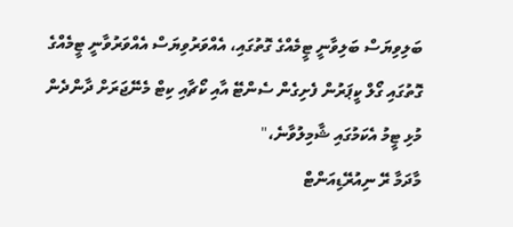ބަލިވިޔަސް ބަލިވާނީ ޓީމެއްގެ ގޮތުގައި، އެއްވަރުވިޔަސް އެއްވަރުވާނީ ޓީމެއްގެ ގޮތުގައި ގޯލް ކީޕަރުން ފެށިގެން ސެންޓޭ އާއި ކޯޗާއި ކިޓް މެނޭޖަރަށް ދާންދެން މުޅި ޓީމު އެކަމުގައި ޝާމިލުވާނެ،"
މާދަމާ ރޭ ނިއުރޭޑިއަންޓް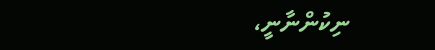ނިކުންނާނީ،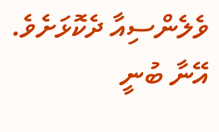ވެލެންސިއާ ދެކޮޅަށެވެ. އޭނާ ބުނީ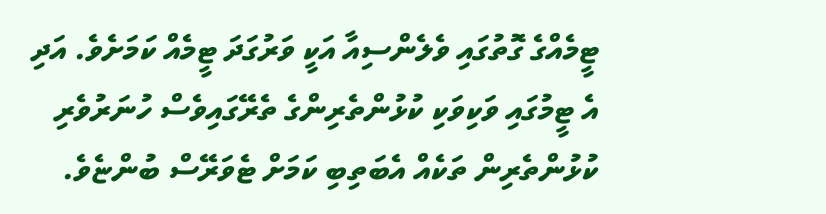ޓީމެއްގެ ގޮތުގައި ވެލެންސިއާ އަކީ ވަރުގަދަ ޓީމެއް ކަމަށެވެ. އަދި އެ ޓީމުގައި ވަކިވަކި ކުޅުންތެރިންގެ ތެރޭގައިވެސް ހުނަރުވެރި ކުޅުންތެރިން ތަކެއް އެބަތިބި ކަމަށް ޓެވަރޭސް ބުންޏެވެ.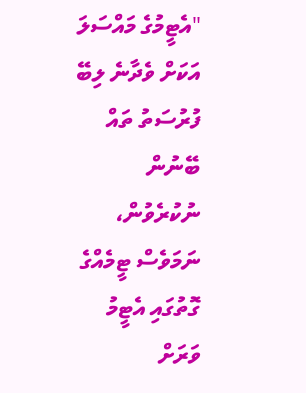"އެޓީމުގެ މައްސަލަ އަކަށް ވެދާނެ ލިބޭ ފުރުސަތު ތައް ބޭނުން ނުކުރެވުން، ނަމަވެސް ޓީމެއްގެ ގޮތުގައި އެޓީމު ވަރަށް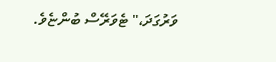ވަރުގަދަ،" ޓެވަރޭސް ބުންޏެވެ.